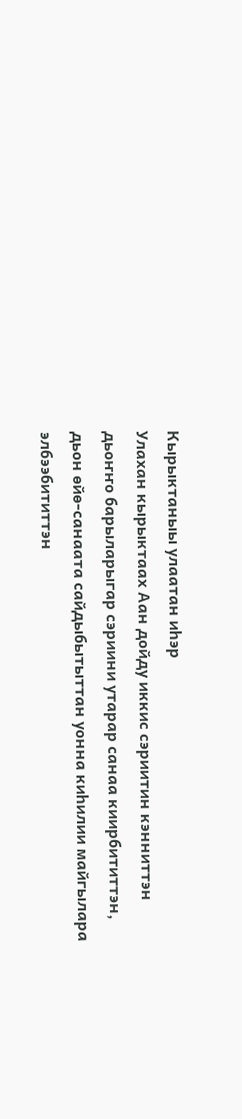Кырыктаныы улаатан иһэр
Улахан кырыктаах Аан дойду иккис сэриитин кэнниттэн дьоҥҥо барыларыгар сэриини утарар санаа киирбититтэн, дьон өйө-санаата сайдыбытыттан уонна киһилии майгылара элбээбититтэн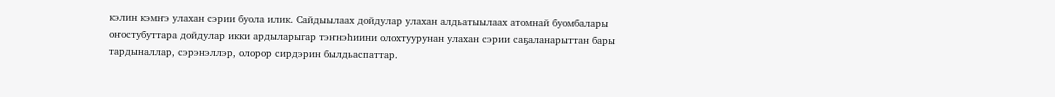кэлин кэмҥэ улахан сэрии буола илик. Сайдыылаах дойдулар улахан алдьатыылаах атомнай буомбалары оҥостубуттара дойдулар икки ардыларыгар тэҥнэһиини олохтуурунан улахан сэрии саҕаланарыттан бары тардыналлар, сэрэнэллэр, олорор сирдэрин былдьаспаттар.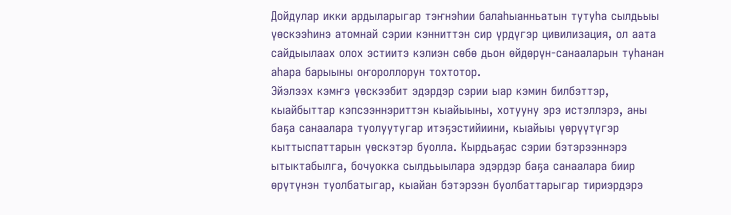Дойдулар икки ардыларыгар тэҥнэһии балаһыанньатын тутуһа сылдьыы үөскээһинэ атомнай сэрии кэнниттэн сир үрдүгэр цивилизация, ол аата сайдыылаах олох эстиитэ кэлиэн сөбө дьон өйдөрүн-санааларын туһанан аһара барыыны оҥороллорун тохтотор.
Эйэлээх кэмҥэ үөскээбит эдэрдэр сэрии ыар кэмин билбэттэр, кыайбыттар кэпсээннэриттэн кыайыыны, хотууну эрэ истэллэрэ, аны баҕа санаалара туолуутугар итэҕэстийиини, кыайыы үөрүүтүгэр кыттыспаттарын үөскэтэр буолла. Кырдьаҕас сэрии бэтэрээннэрэ ытыктабылга, бочуокка сылдьыылара эдэрдэр баҕа санаалара биир өрүтүнэн туолбатыгар, кыайан бэтэрээн буолбаттарыгар тириэрдэрэ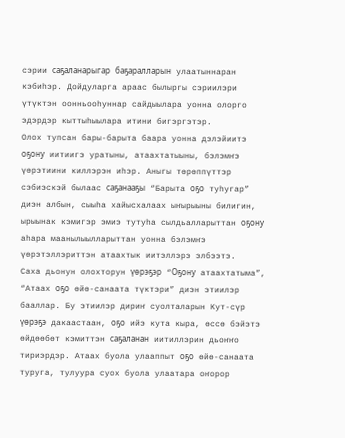сэрии саҕаланарыгар баҕаралларын улаатыннаран кэбиһэр. Дойдуларга араас былыргы сэриилэри үтүктэн оонньооһуннар сайдыылара уонна олорго эдэрдэр кыттыһыылара итини бигэргэтэр.
Олох тупсан бары-барыта баара уонна дэлэйиитэ оҕону иитиигэ уратыны, атаахтатыыны, бэлэмҥэ үөрэтиини киллэрэн иһэр. Аныгы төрөппүттэр сэбиэскэй былаас саҕанааҕы “Барыта оҕо туһугар” диэн албын, сыыһа хайысхалаах ыҥырыыны билигин, ырыынак кэмигэр эмиэ тутуһа сылдьалларыттан оҕону аһара маанылыылларыттан уонна бэлэмҥэ үөрэтэллэриттэн атаахтык иитэллэрэ элбээтэ.
Саха дьонун олохторун үөрэҕэр “Оҕону атаахтатыма”, “Атаах оҕо өйө-санаата түктэри” диэн этиилэр бааллар. Бу этиилэр дириҥ суолталарын Кут-сүр үөрэҕэ дакаастаан, оҕо ийэ кута кыра, өссө бэйэтэ өйдөөбөт кэмиттэн саҕаланан иитиллэрин дьоҥҥо тириэрдэр. Атаах буола улааппыт оҕо өйө-санаата туруга, тулуура суох буола улаатара оҥорор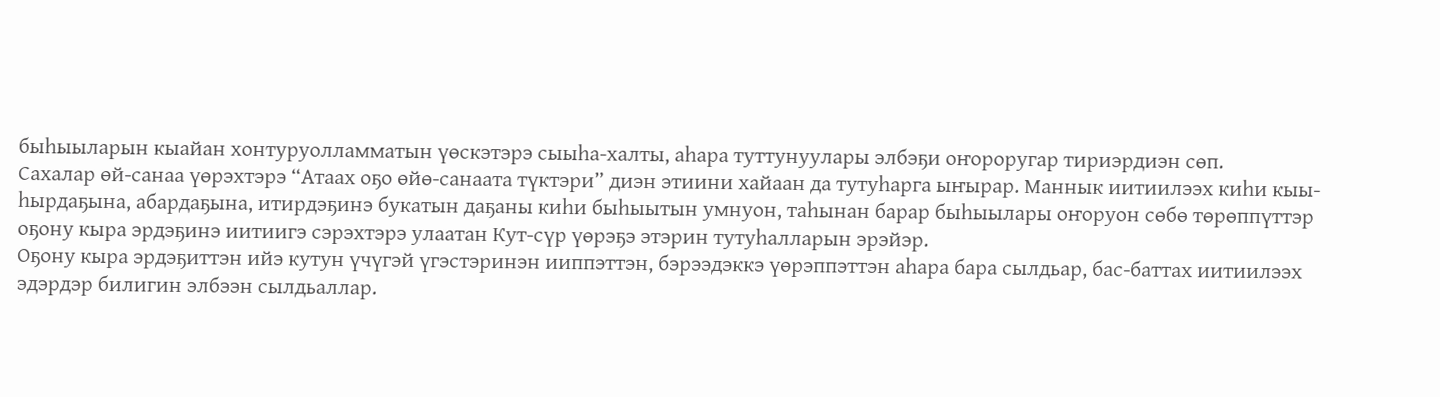быһыыларын кыайан хонтуруолламматын үөскэтэрэ сыыһа-халты, аһара туттунуулары элбэҕи оҥороругар тириэрдиэн сөп.
Сахалар өй-санаа үөрэхтэрэ “Атаах оҕо өйө-санаата түктэри” диэн этиини хайаан да тутуһарга ыҥырар. Маннык иитиилээх киһи кыы-һырдаҕына, абардаҕына, итирдэҕинэ букатын даҕаны киһи быһыытын умнуон, таһынан барар быһыылары оҥоруон сөбө төрөппүттэр оҕону кыра эрдэҕинэ иитиигэ сэрэхтэрэ улаатан Кут-сүр үөрэҕэ этэрин тутуһалларын эрэйэр.
Оҕону кыра эрдэҕиттэн ийэ кутун үчүгэй үгэстэринэн ииппэттэн, бэрээдэккэ үөрэппэттэн аһара бара сылдьар, бас-баттах иитиилээх эдэрдэр билигин элбээн сылдьаллар.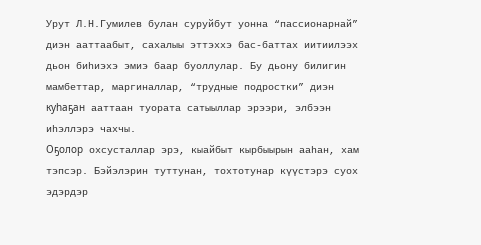Урут Л.Н.Гумилев булан суруйбут уонна “пассионарнай” диэн ааттаабыт, сахалыы эттэххэ бас-баттах иитиилээх дьон биһиэхэ эмиэ баар буоллулар. Бу дьону билигин мамбеттар, маргиналлар, “трудные подростки” диэн куһаҕан ааттаан туората сатыыллар эрээри, элбээн иһэллэрэ чахчы.
Оҕолор охсусталлар эрэ, кыайбыт кырбыырын ааһан, хам тэпсэр. Бэйэлэрин туттунан, тохтотунар күүстэрэ суох эдэрдэр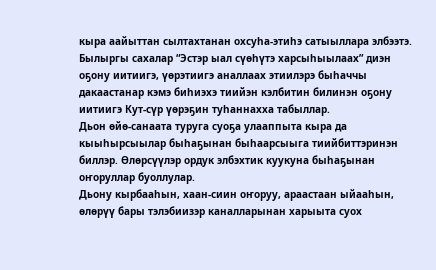кыра аайыттан сылтахтанан охсуһа-этиһэ сатыыллара элбээтэ. Былыргы сахалар “Эстэр ыал сүөһүтэ харсыһыылаах” диэн оҕону иитиигэ, үөрэтиигэ аналлаах этиилэрэ быһаччы дакаастанар кэмэ биһиэхэ тиийэн кэлбитин билинэн оҕону иитиигэ Кут-сүр үөрэҕин туһаннахха табыллар.
Дьон өйө-санаата туруга суоҕа улааппыта кыра да кыыһырсыылар быһаҕынан быһаарсыыга тиийбиттэринэн биллэр. Өлөрсүүлэр ордук элбэхтик куукуна быһаҕынан оҥоруллар буоллулар.
Дьону кырбааһын, хаан-сиин оҥоруу, араастаан ыйааһын, өлөрүү бары тэлэбиизэр каналларынан харыыта суох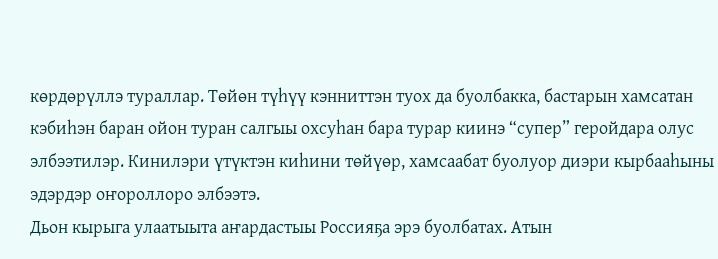көрдөрүллэ тураллар. Төйөн түһүү кэнниттэн туох да буолбакка, бастарын хамсатан кэбиһэн баран ойон туран салгыы охсуһан бара турар киинэ “супер” геройдара олус элбээтилэр. Кинилэри үтүктэн киһини төйүөр, хамсаабат буолуор диэри кырбааһыны эдэрдэр оҥороллоро элбээтэ.
Дьон кырыга улаатыыта аҥардастыы Россияҕа эрэ буолбатах. Атын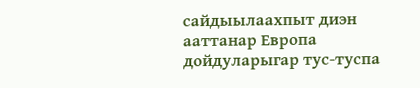сайдыылаахпыт диэн ааттанар Европа дойдуларыгар тус-туспа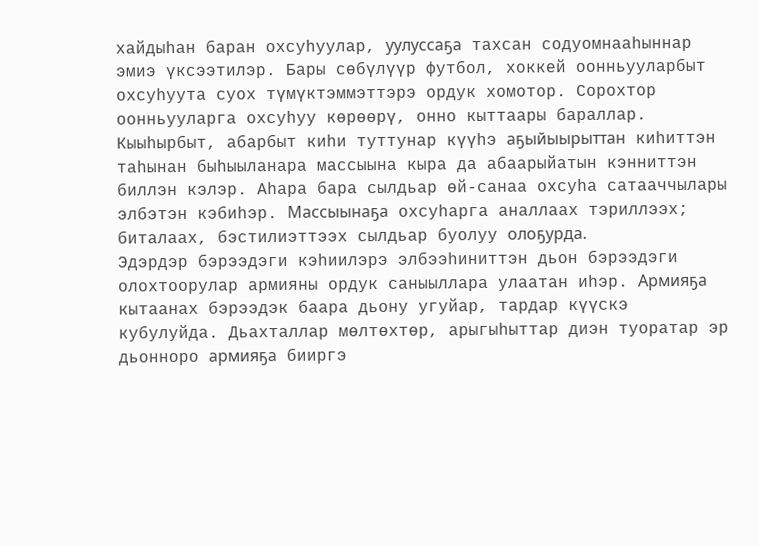хайдыһан баран охсуһуулар, уулуссаҕа тахсан содуомнааһыннар эмиэ үксээтилэр. Бары сөбүлүүр футбол, хоккей оонньууларбыт охсуһуута суох түмүктэммэттэрэ ордук хомотор. Сорохтор оонньууларга охсуһуу көрөөрү, онно кыттаары бараллар.
Кыыһырбыт, абарбыт киһи туттунар күүһэ аҕыйыырыттан киһиттэн таһынан быһыыланара массыына кыра да абаарыйатын кэнниттэн биллэн кэлэр. Аһара бара сылдьар өй-санаа охсуһа сатааччылары элбэтэн кэбиһэр. Массыынаҕа охсуһарга аналлаах тэриллээх; биталаах, бэстилиэттээх сылдьар буолуу олоҕурда.
Эдэрдэр бэрээдэги кэһиилэрэ элбээһиниттэн дьон бэрээдэги олохтоорулар армияны ордук саныыллара улаатан иһэр. Армияҕа кытаанах бэрээдэк баара дьону угуйар, тардар күүскэ кубулуйда. Дьахталлар мөлтөхтөр, арыгыһыттар диэн туоратар эр дьонноро армияҕа бииргэ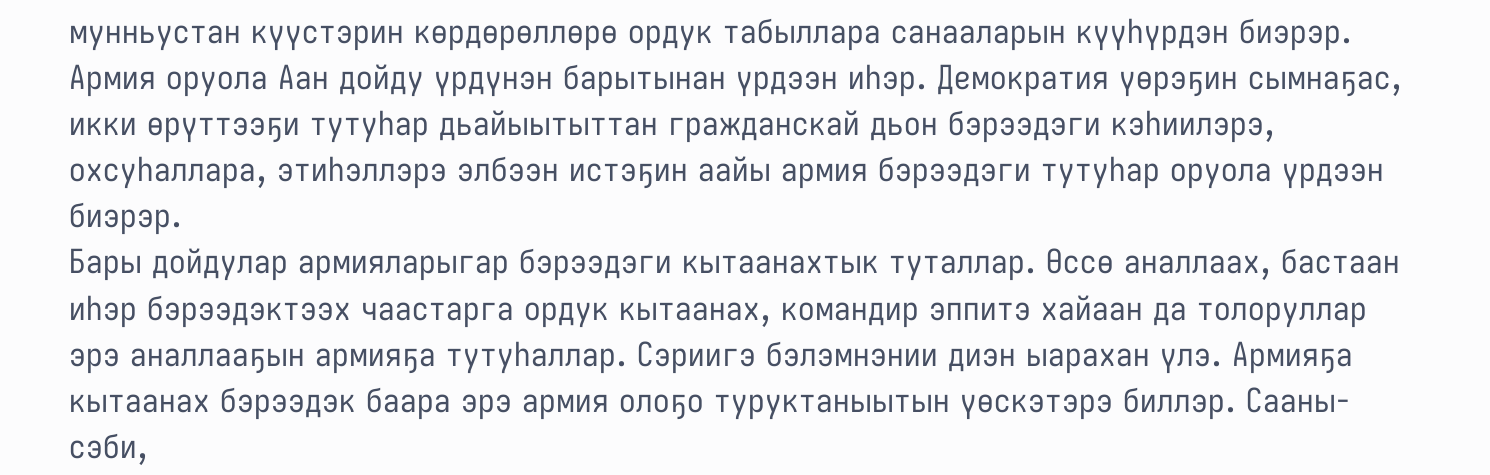мунньустан күүстэрин көрдөрөллөрө ордук табыллара санааларын күүһүрдэн биэрэр.
Армия оруола Аан дойду үрдүнэн барытынан үрдээн иһэр. Демократия үөрэҕин сымнаҕас, икки өрүттээҕи тутуһар дьайыытыттан гражданскай дьон бэрээдэги кэһиилэрэ, охсуһаллара, этиһэллэрэ элбээн истэҕин аайы армия бэрээдэги тутуһар оруола үрдээн биэрэр.
Бары дойдулар армияларыгар бэрээдэги кытаанахтык туталлар. Өссө аналлаах, бастаан иһэр бэрээдэктээх чаастарга ордук кытаанах, командир эппитэ хайаан да толоруллар эрэ аналлааҕын армияҕа тутуһаллар. Сэриигэ бэлэмнэнии диэн ыарахан үлэ. Армияҕа кытаанах бэрээдэк баара эрэ армия олоҕо туруктаныытын үөскэтэрэ биллэр. Сааны-сэби,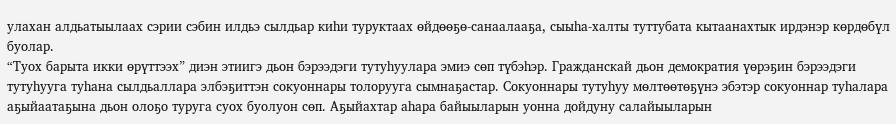улахан алдьатыылаах сэрии сэбин илдьэ сылдьар киһи туруктаах өйдөөҕө-санаалааҕа, сыыһа-халты туттубата кытаанахтык ирдэнэр көрдөбүл буолар.
“Туох барыта икки өрүттээх” диэн этиигэ дьон бэрээдэги тутуһуулара эмиэ сөп түбэһэр. Гражданскай дьон демократия үөрэҕин бэрээдэги тутуһууга туһана сылдьаллара элбэҕиттэн сокуоннары толорууга сымнаҕастар. Сокуоннары тутуһуу мөлтөөтөҕүнэ эбэтэр сокуоннар туһалара аҕыйаатаҕына дьон олоҕо туруга суох буолуон сөп. Аҕыйахтар аһара байыыларын уонна дойдуну салайыыларын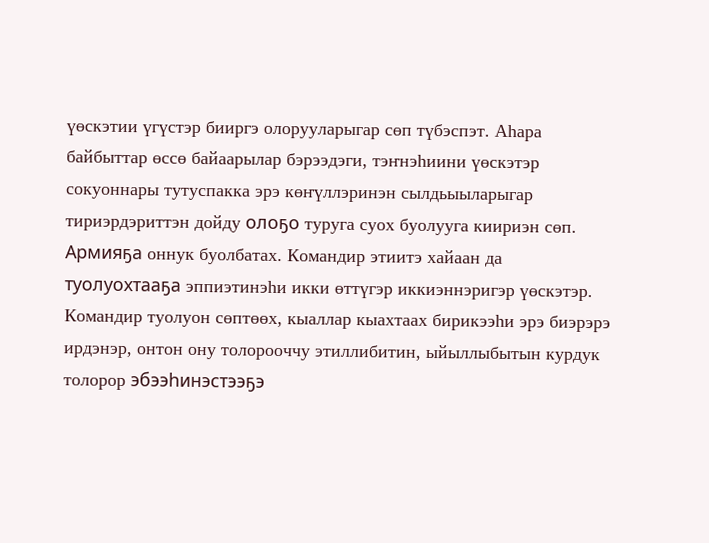үөскэтии үгүстэр бииргэ олорууларыгар сөп түбэспэт. Аһара байбыттар өссө байаарылар бэрээдэги, тэҥнэһиини үөскэтэр сокуоннары тутуспакка эрэ көҥүллэринэн сылдьыыларыгар тириэрдэриттэн дойду олоҕо туруга суох буолууга киириэн сөп.
Армияҕа оннук буолбатах. Командир этиитэ хайаан да туолуохтааҕа эппиэтинэһи икки өттүгэр иккиэннэригэр үөскэтэр. Командир туолуон сөптөөх, кыаллар кыахтаах бирикээһи эрэ биэрэрэ ирдэнэр, онтон ону толорооччу этиллибитин, ыйыллыбытын курдук толорор эбээһинэстээҕэ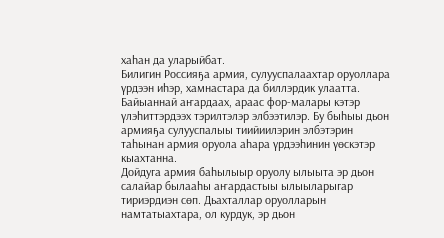хаһан да уларыйбат.
Билигин Россияҕа армия, сулууспалаахтар оруоллара үрдээн иһэр, хамнастара да биллэрдик улаатта. Байыаннай аҥардаах, араас фор-малары кэтэр үлэһиттэрдээх тэрилтэлэр элбээтилэр. Бу быһыы дьон армияҕа сулууспалыы тиийиилэрин элбэтэрин таһынан армия оруола аһара үрдээһинин үөскэтэр кыахтанна.
Дойдуга армия баһылыыр оруолу ылыыта эр дьон салайар былааһы аҥардастыы ылыыларыгар тириэрдиэн сөп. Дьахталлар оруолларын намтатыахтара, ол курдук, эр дьон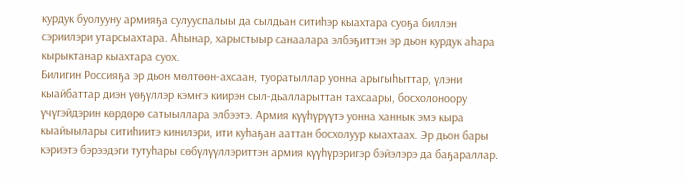курдук буолууну армияҕа сулууспалыы да сылдьан ситиһэр кыахтара суоҕа биллэн сэриилэри утарсыахтара. Аһынар, харыстыыр санаалара элбэҕиттэн эр дьон курдук аһара кырыктанар кыахтара суох.
Билигин Россияҕа эр дьон мөлтөөн-ахсаан, туоратыллар уонна арыгыһыттар, үлэни кыайбаттар диэн үөҕүллэр кэмҥэ киирэн сыл-дьалларыттан тахсаары, босхолоноору үчүгэйдэрин көрдөрө сатыыллара элбээтэ. Армия күүһүрүүтэ уонна ханнык эмэ кыра кыайыылары ситиһиитэ кинилэри, ити куһаҕан ааттан босхолуур кыахтаах. Эр дьон бары кэриэтэ бэрээдэги тутуһары сөбүлүүллэриттэн армия күүһүрэригэр бэйэлэрэ да баҕараллар.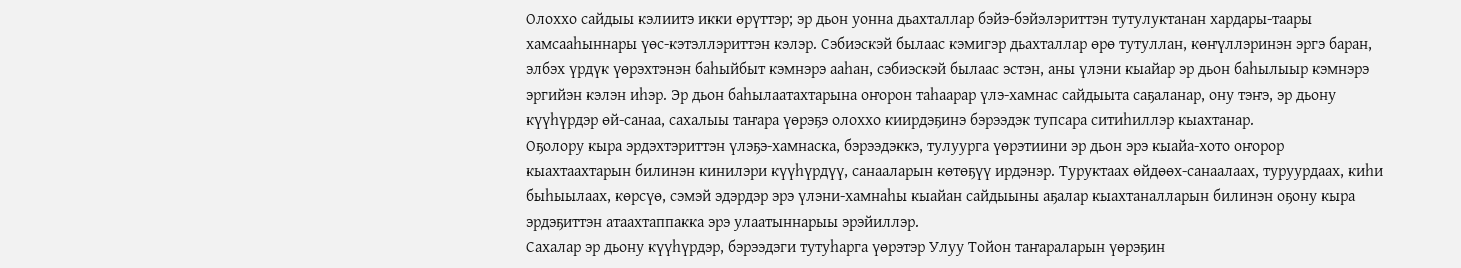Олоххо сайдыы кэлиитэ икки өрүттэр; эр дьон уонна дьахталлар бэйэ-бэйэлэриттэн тутулуктанан хардары-таары хамсааһыннары үөс-кэтэллэриттэн кэлэр. Сэбиэскэй былаас кэмигэр дьахталлар өрө тутуллан, көҥүллэринэн эргэ баран, элбэх үрдүк үөрэхтэнэн баһыйбыт кэмнэрэ ааһан, сэбиэскэй былаас эстэн, аны үлэни кыайар эр дьон баһылыыр кэмнэрэ эргийэн кэлэн иһэр. Эр дьон баһылаатахтарына оҥорон таһаарар үлэ-хамнас сайдыыта саҕаланар, ону тэҥэ, эр дьону күүһүрдэр өй-санаа, сахалыы таҥара үөрэҕэ олоххо киирдэҕинэ бэрээдэк тупсара ситиһиллэр кыахтанар.
Оҕолору кыра эрдэхтэриттэн үлэҕэ-хамнаска, бэрээдэккэ, тулуурга үөрэтиини эр дьон эрэ кыайа-хото оҥорор кыахтаахтарын билинэн кинилэри күүһүрдүү, санааларын көтөҕүү ирдэнэр. Туруктаах өйдөөх-санаалаах, туруурдаах, киһи быһыылаах, көрсүө, сэмэй эдэрдэр эрэ үлэни-хамнаһы кыайан сайдыыны аҕалар кыахтаналларын билинэн оҕону кыра эрдэҕиттэн атаахтаппакка эрэ улаатыннарыы эрэйиллэр.
Сахалар эр дьону күүһүрдэр, бэрээдэги тутуһарга үөрэтэр Улуу Тойон таҥараларын үөрэҕин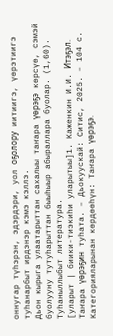оннугар түһэрэн, эдэрдэри, уол оҕолору иитиигэ, үөрэтиигэ туһанарбыт ирдэнэр кэмэ кэллэ.
Дьон кырыга улаатарыттан сахалыы таҥара үөрэҕэ көрсүө, сэмэй буолууну тутуһарыттан быыһыыр абыраллара буолар. (1,60).
Туһаныллыбыт литература.
[уларыт | биики-тиэкиһи уларытыы]1. Каженкин И.И. Итэҕэл. Таҥара үөрэҕин туһата. – Дьокуускай: Ситис, 2025. – 104 с.
Категорияларынан көрдөөһүн: Таҥара үөрэҕэ.